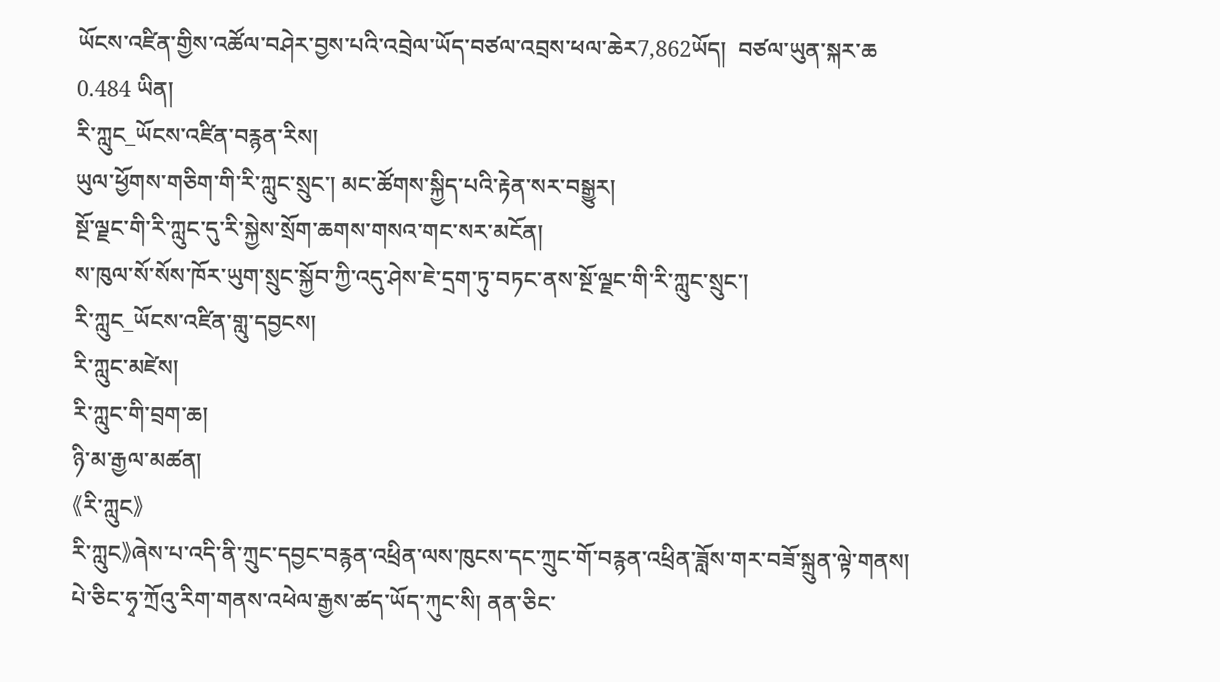ཡོངས་འཛིན་གྱིས་འཚོལ་བཤེར་བྱས་པའི་འབྲེལ་ཡོད་བཙལ་འབྲས་ཕལ་ཆེར7,862ཡོད།  བཙལ་ཡུན་སྐར་ཆ 0.484 ཡིན།
རི་ཀླུང_ཡོངས་འཛིན་བརྙན་རིས།
ཡུལ་ཕྱོགས་གཅིག་གི་རི་ཀླུང་སྲུང་། མང་ཚོགས་སྐྱིད་པའི་རྟེན་སར་བསྒྱུར།
སྔོ་ལྗང་གི་རི་ཀླུང་དུ་རི་སྐྱེས་སྲོག་ཆགས་གསའ་གང་སར་མངོན།
ས་ཁུལ་སོ་སོས་ཁོར་ཡུག་སྲུང་སྐྱོབ་ཀྱི་འདུ་ཤེས་ཇེ་དྲག་ཏུ་བཏང་ནས་སྔོ་ལྗང་གི་རི་ཀླུང་སྲུང་།
རི་ཀླུང_ཡོངས་འཛིན་གླུ་དབྱངས།
རི་ཀླུང་མཛེས།
རི་ཀླུང་གི་བྲག་ཆ།
ཉི་མ་རྒྱལ་མཚན།
《རི་ཀླུང》
རི་ཀླུང》ཞེས་པ་འདི་ནི་ཀྲུང་དབྱང་བརྙན་འཕྲིན་ལས་ཁུངས་དང་ཀྲུང་གོ་བརྙན་འཕྲིན་ཟློས་གར་བཟོ་སྐྲུན་ལྟེ་གནས། པེ་ཅིང་ཧྭ་ཀྲོའུ་རིག་གནས་འཕེལ་རྒྱས་ཚད་ཡོད་ཀུང་སི། ནན་ཅིང་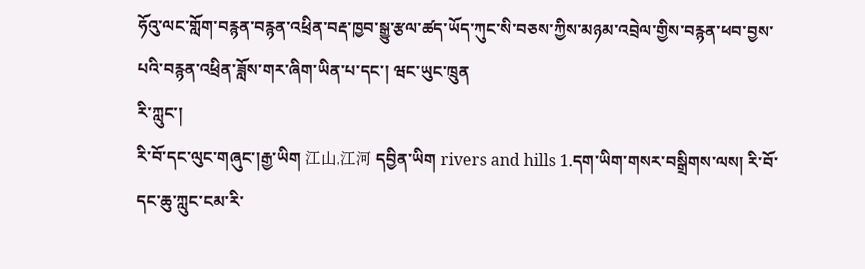ཧོའུ་ལང་གློག་བརྙན་བརྙན་འཕྲིན་བརྡ་ཁྱབ་སྒྱུ་རྩལ་ཚད་ཡོད་ཀུང་སི་བཅས་ཀྱིས་མཉམ་འབྲེལ་གྱིས་བརྙན་ཕབ་བྱས་པའི་བརྙན་འཕྲིན་ཟློས་གར་ཞིག་ཡིན་པ་དང་། ཝང་ཡུང་ཁྲུན
རི་ཀླུང་།
རི་བོ་དང་ལུང་གཞུང་།རྒྱ་ཡིག 江山,江河 དབྱིན་ཡིག rivers and hills 1.དག་ཡིག་གསར་བསྒྲིགས་ལས། རི་བོ་དང་ཆུ་ཀླུང་ངམ་རི་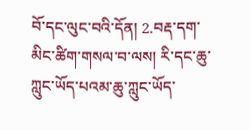བོ་དང་ལུང་བའི་དོན། 2.བརྡ་དག་མིང་ཚིག་གསལ་བ་ལས། རི་དང་ཆུ་ཀླུང་ཡོད་པའམ་ཆུ་ཀླུང་ཡོད་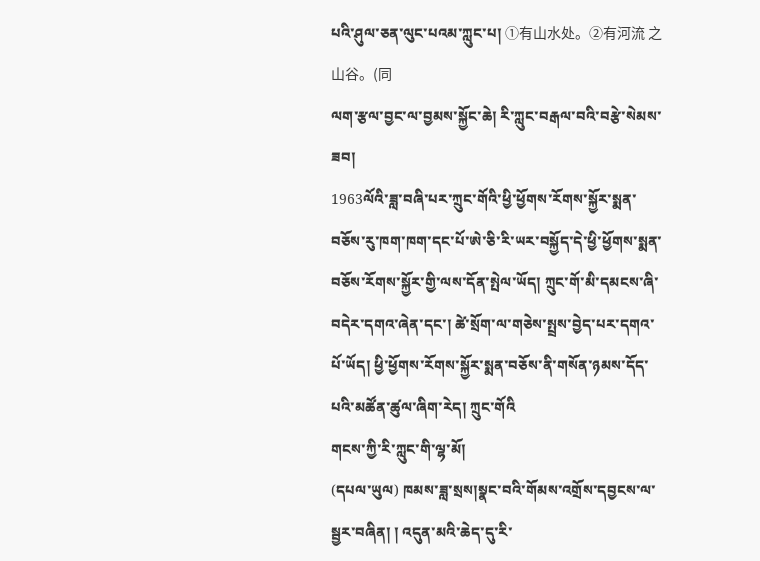པའི་ཤུལ་ཅན་ལུང་པའམ་ཀླུང་པ། ①有山水处。②有河流 之山谷。(同
ལག་རྩལ་བྱང་ལ་བྱམས་སྐྱོང་ཆེ། རི་ཀླུང་བརྒལ་བའི་བརྩེ་སེམས་ཟབ།
1963ལོའི་ཟླ་བཞི་པར་ཀྲུང་གོའི་ཕྱི་ཕྱོགས་རོགས་སྐྱོར་སྨན་བཅོས་རུ་ཁག་ཁག་དང་པོ་ཨེ་ཅི་རི་ཡར་བསྐྱོད་དེ་ཕྱི་ཕྱོགས་སྨན་བཅོས་རོགས་སྐྱོར་གྱི་ལས་དོན་སྤེལ་ཡོད། ཀྲུང་གོ་མི་དམངས་ཞི་བདེར་དགའ་ཞེན་དང་། ཚེ་སྲོག་ལ་གཅེས་སྤྲས་བྱེད་པར་དགའ་པོ་ཡོད། ཕྱི་ཕྱོགས་རོགས་སྐྱོར་སྨན་བཅོས་ནི་གསོན་ཉམས་དོད་པའི་མཚོན་ཚུལ་ཞིག་རེད། ཀྲུང་གོའི
གངས་ཀྱི་རི་ཀླུང་གི་ལྷ་མོ།
(དཔལ་ཡུལ) ཁམས་ཟླ་སྲས།སྣང་བའི་གོམས་འགྲོས་དབྱངས་ལ་སྦྱར་བཞིན། ། འདུན་མའི་ཆེད་དུ་རི་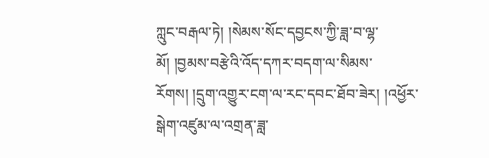ཀླུང་བརྒལ་ཏེ། །སེམས་སོང་དབྱངས་ཀྱི་ཟླ་བ་ལྷ་མོ། །བྱམས་བརྩེའི་འོད་དཀར་བདག་ལ་སིམས་རོགས། །དྲུག་འགྱུར་ངག་ལ་རང་དབང་ཐོབ་ཟེར། །འཕྱོར་སྒེག་འཛུམ་ལ་འགྲན་ཟླ་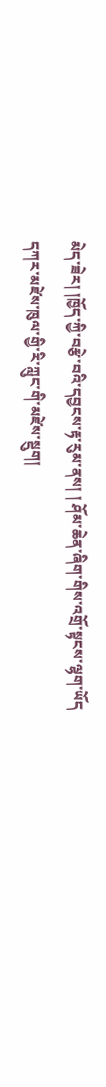མེད་ཟེར། །ཁྱོད་ཀྱི་བརྩེ་བའི་དབྱངས་རྟ་རུམ་ནས། ། ཤོམ་ཆེན་ཞིག་གིས་འགྲོ་སྟངས་ལྷག་ཡོད
དཀར་མཛེས་ཁུལ་གྱི་རི་ཀླུང་གི་མཛེས་སྡུག།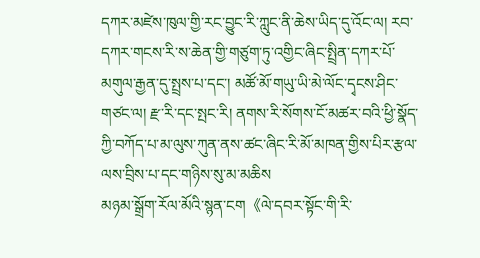དཀར་མཛེས་ཁུལ་གྱི་རང་བྱུང་རི་ཀླུང་ནི་ཆེས་ཡིད་དུ་འོང་ལ། རབ་དཀར་གངས་རི་ས་ཆེན་གྱི་གཙུག་ཏུ་འགྱིང་ཞིང་སྤྲིན་དཀར་པོ་མགུལ་རྒྱན་དུ་སྤྲས་པ་དང་། མཚོ་མོ་གཡུ་ཡི་མེ་ལོང་དྭངས་ཤིང་གཙང་ལ། རྫ་རི་དང་སྤང་རི། ནགས་རི་སོགས་ངོ་མཚར་བའི་ཕྱི་སྣོད་ཀྱི་བཀོད་པ་མ་ལུས་ཀུན་ནས་ཚང་ཞིང་རི་མོ་མཁན་གྱིས་པིར་རྩལ་ལས་བྲིས་པ་དང་གཉིས་སུ་མ་མཆིས
མཉམ་སྒྲོག་རོལ་མོའི་སྙན་ངག《ལེ་དབར་སྟོང་གི་རི་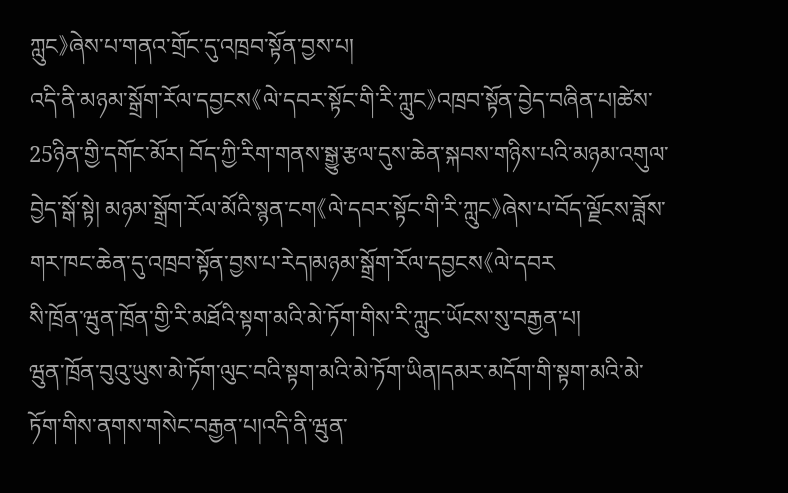ཀླུང》ཞེས་པ་གནའ་གྲོང་དུ་འཁྲབ་སྟོན་བྱས་པ།
འདི་ནི་མཉམ་སྒྲོག་རོལ་དབྱངས《ལེ་དབར་སྟོང་གི་རི་ཀླུང》འཁྲབ་སྟོན་བྱེད་བཞིན་པ།ཚེས་25ཉིན་གྱི་དགོང་མོར། བོད་ཀྱི་རིག་གནས་སྒྱུ་རྩལ་དུས་ཆེན་སྐབས་གཉིས་པའི་མཉམ་འགུལ་བྱེད་སྒོ་སྟེ། མཉམ་སྒྲོག་རོལ་མོའི་སྙན་ངག《ལེ་དབར་སྟོང་གི་རི་ཀླུང》ཞེས་པ་བོད་ལྗོངས་ཟློས་གར་ཁང་ཆེན་དུ་འཁྲབ་སྟོན་བྱས་པ་རེད།མཉམ་སྒྲོག་རོལ་དབྱངས《ལེ་དབར
སི་ཁྲོན་ཝུན་ཁྲོན་གྱི་རི་མཐོའི་སྟག་མའི་མེ་ཏོག་གིས་རི་ཀླུང་ཡོངས་སུ་བརྒྱན་པ།
ཝུན་ཁྲོན་བུའུ་ཡུས་མེ་ཏོག་ལུང་བའི་སྟག་མའི་མེ་ཏོག་ཡིན།དམར་མདོག་གི་སྟག་མའི་མེ་ཏོག་གིས་ནགས་གསེང་བརྒྱན་པ།འདི་ནི་ཝུན་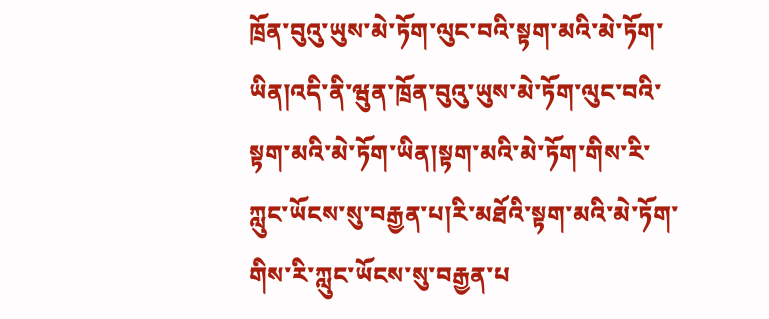ཁྲོན་བུའུ་ཡུས་མེ་ཏོག་ལུང་བའི་སྟག་མའི་མེ་ཏོག་ཡིན།འདི་ནི་ཝུན་ཁྲོན་བུའུ་ཡུས་མེ་ཏོག་ལུང་བའི་སྟག་མའི་མེ་ཏོག་ཡིན།སྟག་མའི་མེ་ཏོག་གིས་རི་ཀླུང་ཡོངས་སུ་བརྒྱན་པ།རི་མཐོའི་སྟག་མའི་མེ་ཏོག་གིས་རི་ཀླུང་ཡོངས་སུ་བརྒྱན་པ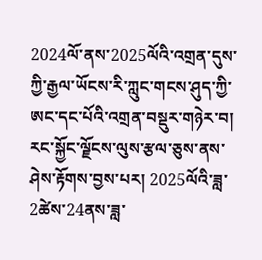2024ལོ་ནས་2025ལོའི་འགྲན་དུས་ཀྱི་རྒྱལ་ཡོངས་རི་ཀླུང་གངས་ཤུད་ཀྱི་ཨང་དང་པོའི་འགྲན་བསྡུར་གཉེར་བ།
རང་སྐྱོང་ལྗོངས་ལུས་རྩལ་ཅུས་ནས་ཤེས་རྟོགས་བྱས་པར། 2025ལོའི་ཟླ་2ཚེས་24ནས་ཟླ་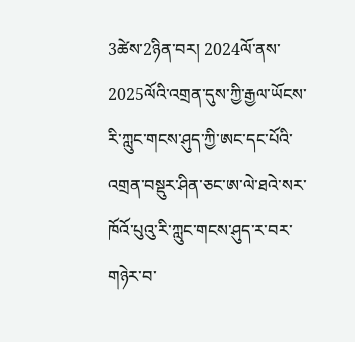3ཚེས་2ཉིན་བར། 2024ལོ་ནས་2025ལོའི་འགྲན་དུས་ཀྱི་རྒྱལ་ཡོངས་རི་ཀླུང་གངས་ཤུད་ཀྱི་ཨང་དང་པོའི་འགྲན་བསྡུར་ཤིན་ཅང་ཨ་ལེ་ཐའེ་སར་ཁོའོ་པུའུ་རི་ཀླུང་གངས་ཤུད་ར་བར་གཉེར་བ་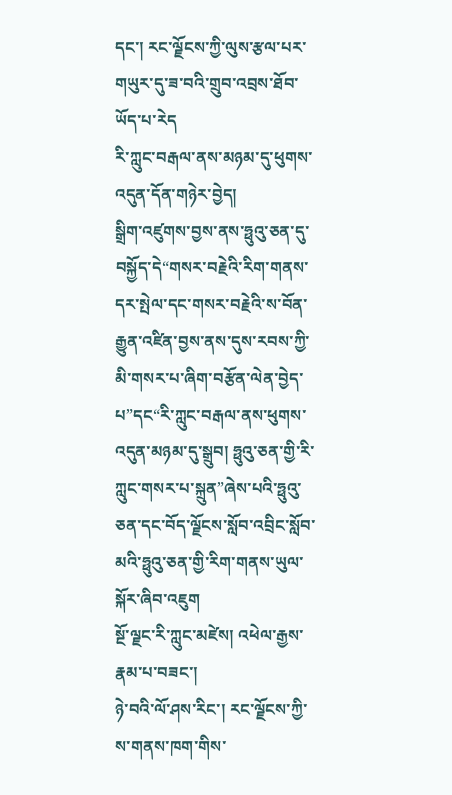དང་། རང་ལྗོངས་ཀྱི་ལུས་རྩལ་པར་གཡུར་དུ་ཟ་བའི་གྲུབ་འབྲས་ཐོབ་ཡོད་པ་རེད
རི་ཀླུང་བརྒལ་ནས་མཉམ་དུ་ཕུགས་འདུན་དོན་གཉེར་བྱེད།
སྒྲིག་འཛུགས་བྱས་ནས་ཧྥུའུ་ཅན་དུ་བསྐྱོད་དེ“གསར་བརྗེའི་རིག་གནས་དར་སྤེལ་དང་གསར་བརྗེའི་ས་བོན་རྒྱུན་འཛིན་བྱས་ནས་དུས་རབས་ཀྱི་མི་གསར་པ་ཞིག་བརྩོན་ལེན་བྱེད་པ”དང“རི་ཀླུང་བརྒལ་ནས་ཕུགས་འདུན་མཉམ་དུ་སྒྲུབ། ཧྥུའུ་ཅན་གྱི་རི་ཀླུང་གསར་པ་སྐྲུན”ཞེས་པའི་ཧྥུའུ་ཅན་དང་བོད་ལྗོངས་སློབ་འབྲིང་སློབ་མའི་ཧྥུའུ་ཅན་གྱི་རིག་གནས་ཡུལ་སྐོར་ཞིབ་འཇུག
སྔོ་ལྗང་རི་ཀླུང་མཛེས། འཕེལ་རྒྱས་རྣམ་པ་བཟང་།
ཉེ་བའི་ལོ་ཤས་རིང་། རང་ལྗོངས་ཀྱི་ས་གནས་ཁག་གིས་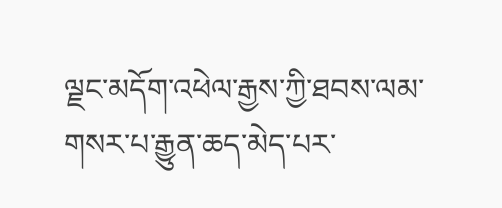ལྗང་མདོག་འཕེལ་རྒྱས་ཀྱི་ཐབས་ལམ་གསར་པ་རྒྱུན་ཆད་མེད་པར་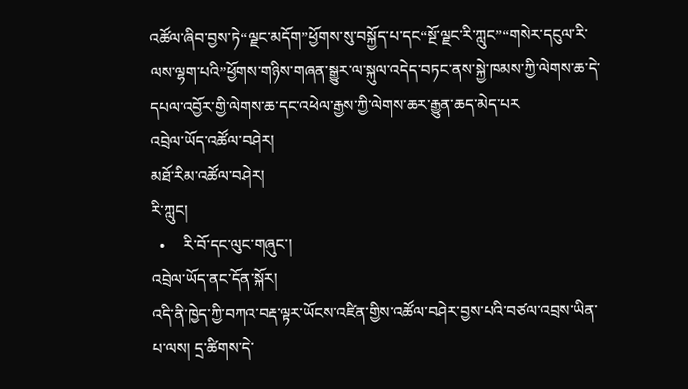འཚོལ་ཞིབ་བྱས་ཏེ“ལྗང་མདོག”ཕྱོགས་སུ་བསྐྱོད་པ་དང“སྔོ་ལྗང་རི་ཀླུང”“གསེར་དངུལ་རི་ལས་ལྷག་པའི”ཕྱོགས་གཉིས་གཞན་སྒྱུར་ལ་སྐུལ་འདེད་བཏང་ནས་སྐྱེ་ཁམས་ཀྱི་ལེགས་ཆ་དེ་དཔལ་འབྱོར་གྱི་ལེགས་ཆ་དང་འཕེལ་རྒྱས་ཀྱི་ལེགས་ཆར་རྒྱུན་ཆད་མེད་པར
འབྲེལ་ཡོད་འཚོལ་བཤེར།
མཐོ་རིམ་འཚོལ་བཤེར།
རི་ཀླུང།
  •     རི་བོ་དང་ལུང་གཞུང་།
འབྲེལ་ཡོད་ནང་དོན་སྐོར།
འདི་ནི་ཁྱེད་ཀྱི་བཀའ་བརྡ་ལྟར་ཡོངས་འཛིན་གྱིས་འཚོལ་བཤེར་བྱས་པའི་བཙལ་འབྲས་ཡིན་པ་ལས། དྲ་ཚིགས་དེ་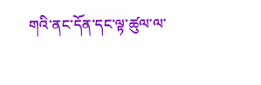གའི་ནང་དོན་དང་ལྟ་ཚུལ་ལ་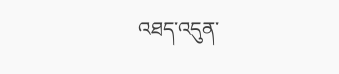འཐད་འདུན་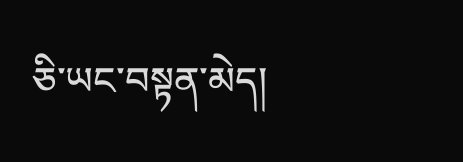ཅི་ཡང་བསྟན་མེད།